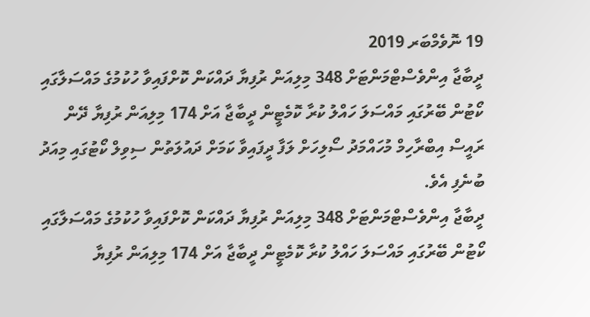19 ނޮވެމްބަރ 2019
ދީބާޖާ އިންވެސްޓްމަންޓަށް 348 މިލިއަން ރުފިޔާ ދައްކަން ކޮށްފައިވާ ހުކުމުގެ މައްސަލާގައި ކޯޓުން ބޭރުގައި މައްސަލަ ހައްލު ކުރާ ކޮމެޓީން ދީބާޖާ އަށް 174 މިލިއަން ރުފިޔާ ދޭން ރައީސް އިބްރާހިމް މުހައްމަދު ސޯލިހަށް ލަފާ ދީފައިވާ ކަމަށް ދައުލަތުން ސިވިލް ކޯޓުގައި މިއަދު ބުނެފި އެވެ.
ދީބާޖާ އިންވެސްޓްމަންޓަށް 348 މިލިއަން ރުފިޔާ ދައްކަން ކޮށްފައިވާ ހުކުމުގެ މައްސަލާގައި ކޯޓުން ބޭރުގައި މައްސަލަ ހައްލު ކުރާ ކޮމެޓީން ދީބާޖާ އަށް 174 މިލިއަން ރުފިޔާ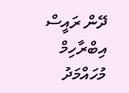ދޭން ރައީސް އިބްރާހިމް މުހައްމަދު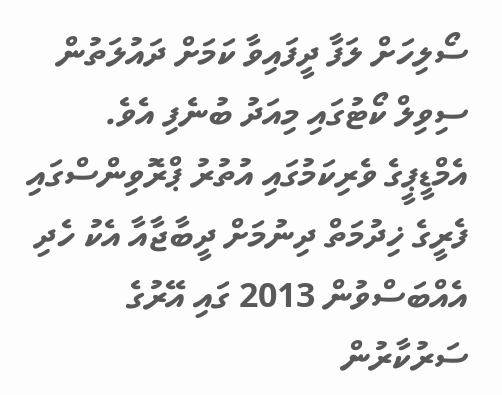ސޯލިހަށް ލަފާ ދީފައިވާ ކަމަށް ދައުލަތުން ސިވިލް ކޯޓުގައި މިއަދު ބުނެފި އެވެ.
އެމްޑީޕީގެ ވެރިކަމުގައި އުތުރު ޕްރޮވިންސްގައި ފެރީގެ ޚިދުމަތް ދިނުމަށް ދީބާޖާއާ އެކު ހެދި އެއްބަސްވުން 2013 ގައި އޭރުގެ ސަރުކާރުން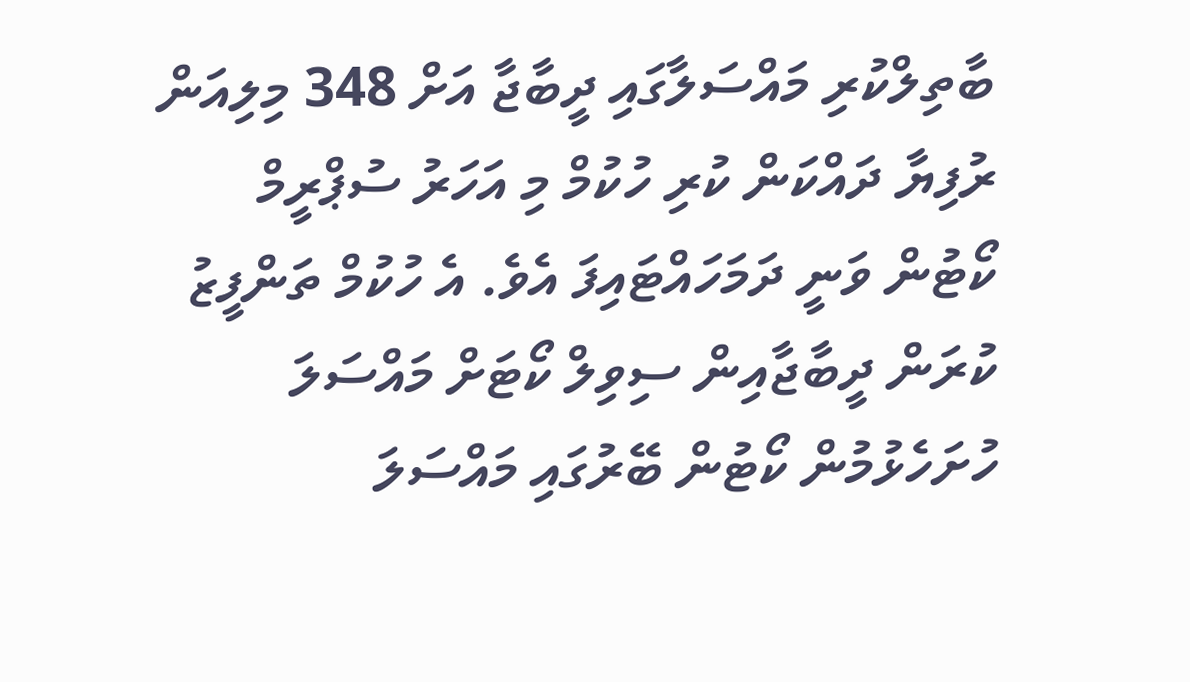ބާތިލްކުރި މައްސަލާގައި ދީބާޖާ އަށް 348 މިލިއަން ރުފިޔާ ދައްކަން ކުރި ހުކުމް މި އަހަރު ސުޕްރީމް ކޯޓުން ވަނީ ދަމަހައްޓައިފަ އެވެ. އެ ހުކުމް ތަންފީޒު ކުރަން ދީބާޖާއިން ސިވިލް ކޯޓަށް މައްސަލަ ހުށަހެޅުމުން ކޯޓުން ބޭރުގައި މައްސަލަ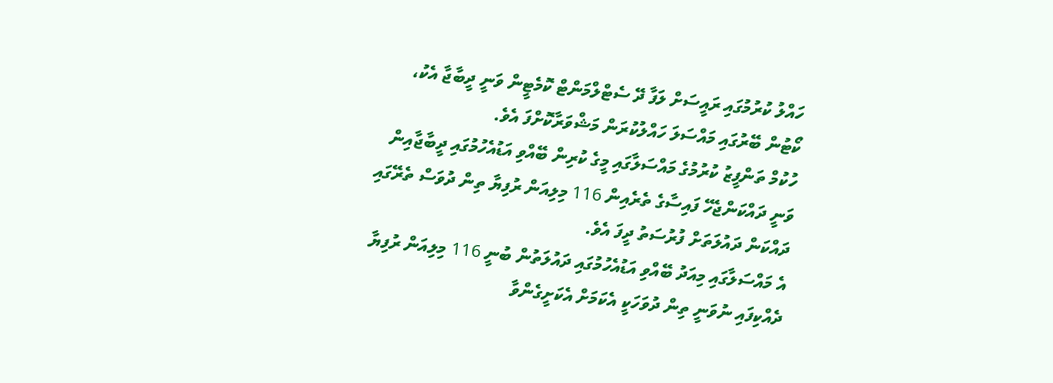ހައްލު ކުރުމުގައި ރައީސަށް ލަފާ ދޭ ސެޓްލްމަންޓް ކޮމެޓީން ވަނީ ދީބާޖާ އެކު، ކޯޓުން ބޭރުގައި މައްސަލަ ހައްލުކުރަން މަޝްވަރާކޮށްފަ އެވެ.
ހުކުމް ތަންފީޒު ކުރުމުގެ މައްސަލާގައި މީގެ ކުރިން ބޭއްވި އަޑުއެހުމުގައި ދީބާޖާއިން ވަނީ ދައްކަންޖެހޭ ފައިސާގެ ތެރެއިން 116 މިލިއަން ރުފިޔާ ތިން ދުވަސް ތެރޭގައި ދައްކަން ދައުލަތަށް ފުރުސަތު ދީފަ އެވެ.
އެ މައްސަލާގައި މިއަދު ބޭއްވި އަޑުއެހުމުގައި ދައުލަތުން ބުނީ 116 މިލިއަން ރުފިޔާ ދެއްކިފައި ނުވަނީ ތިން ދުވަހަކީ އެކަމަށް އެކަށީގެންވާ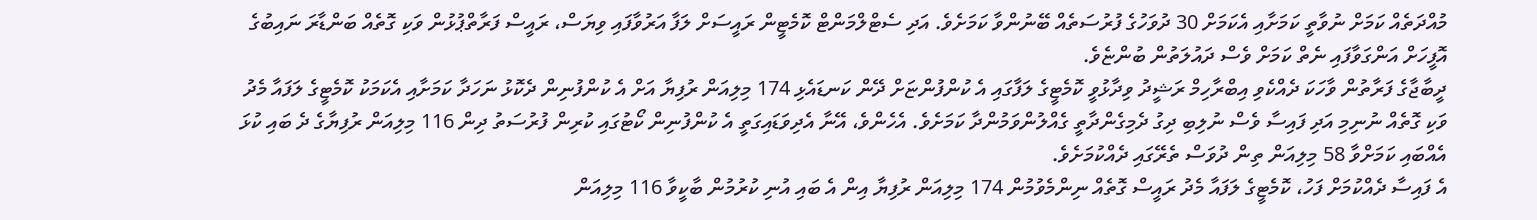މުއްދަތެއް ކަމަށް ނުވާތީ ކަމަށާއި އެކަމަށް 30 ދުވަހުގެ ފުރުސަތެއް ބޭނުންވާ ކަމަށެވެ. އަދި ސެޓްލްމަންޓް ކޮމެޓީން ރައީސަށް ލަފާ އަރުވާފައި ވިޔަސް، ރައީސް ފަރާތްޕުޅުން ވަކި ގޮތެއް ބަންޑާރަ ނައިބުގެ އޮފީހަށް އަންގަވާފައި ނެތް ކަމަށް ވެސް ދައުލަތުން ބުންޏެވެ.
ދީބާޖާގެ ފަރާތުން ވާހަކަ ދެއްކެވި އިބްރާހިމް ރަޝީދު ވިދާޅުވީ ކޮމެޓީގެ ލަފާގައި އެ ކުންފުންޏަށް ދޭން ކަނޑައެޅި 174 މިލިއަން ރުފިޔާ އަށް އެ ކުންފުނިން ދެކޮޅު ނަހަދާ ކަމަށާއި އެކަމަކު ކޮމެޓީގެ ލަފައާ މެދު ވަކި ގޮތެއް ނުނިމި އަދި ފައިސާ ވެސް ނުލިބި ދިގު ދެމިގެންދާތީ ގެއްލުންވަމުންދާ ކަމަށެވެ. އެހެންވެ، އޭނާ އެދިވަޑައިގަތީ އެ ކުންފުނިން ކޯޓުގައި ކުރިން ފުރުސަތު ދިން 116 މިލިއަން ރުފިޔާގެ ދެ ބައި ކުޅަ އެއްބައި ކަމަށްވާ 58 މިލިއަން ތިން ދުވަސް ތެރޭގައި ދެއްކުމަށެވެ.
އެ ފައިސާ ދެއްކުމަށް ފަހު، ކޮމެޓީގެ ލަފައާ މެދު ރައީސް ގޮތެއް ނިންމެވުމުން 174 މިލިއަން ރުފިޔާ އިން އެ ބައި އުނި ކުރުމުން ބާކީވާ 116 މިލިއަން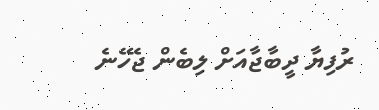ރުފިޔާ ދީބާޖާއަށް ލިބެން ޖެހޭނެ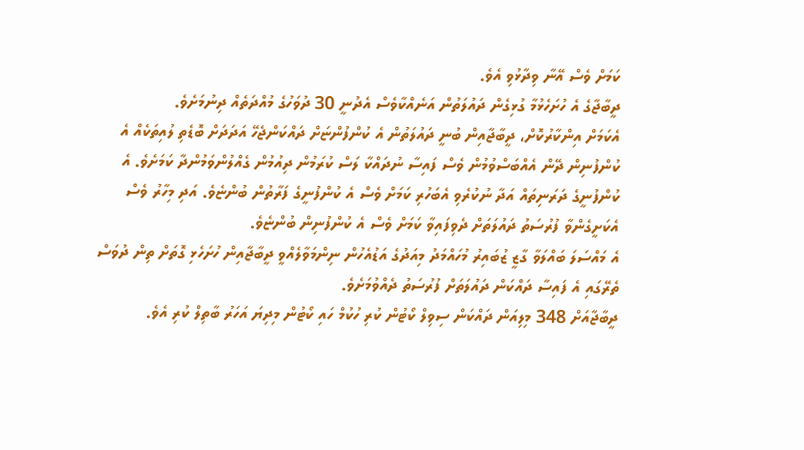ކަމަށް ވެސް އޭނާ ވިދާޅުވި އެވެ.
ދީބާޖާގެ އެ ހުށަހެޅުމާ ގުޅިގެން ދައުލަތުން އަނެއްކާވެސް އެދުނީ 30 ދުވަހުގެ މުއްދަތެއް ދިނުމަށެވެ.
އެކަމަށް އިންކާރުކޮށް، ދީބާޖާއިން ބުނީ ދައުލަތުން އެ ކުންފުންޏަށް ދައްކަންޖެހޭ އަދަދަށް ބޮޑެތި ލުއިތަކެއް އެ ކުންފުނިން ދޭން އެއްބަސްވުމުން ވެސް ފައިސާ ނުދައްކާ ލަސް ކުރަމުން ދިއުމުން ގެއްލުންވަމުންދާ ކަމަށެވެ. އެ ކުންފުނީގެ ދަރަނިތައް އަދާ ނުކުރެވި އެބަހުރި ކަމަށް ވެސް އެ ކުންފުނީގެ ފަރާތުން ބުންޏެވެ. އަދި މިހާރު ވެސް އެކަށީގެންވާ ފުރުސަތު ދައުލަތަށް ދެވިފައިވާ ކަމަށް ވެސް އެ ކުންފުނިން ބުންޏެވެ.
އެ މައްސަލަ ބައްލަވާ ގާޒީ ޒުބައިރު މުހައްމަދު މިއަދުގެ އަޑުއެހުން ނިންމަވާލެއްވީ ދީބާޖާއިން ހުށަހެޅި ގޮތަށް ތިން ދުވަސް ތެރޭގައި އެ ފައިސާ ދައްކަން ދައުލަތަށް ފުރުސަތު ދެއްވުމަށެވެ.
ދީބާޖާއަށް 348 މިލިއަން ދައްކަން ސިވިލް ކޯޓުން ކުރި ހުކުމް ހައި ކޯޓުން މިދިޔަ އަހަރު ބާތިލް ކުރި އެވެ.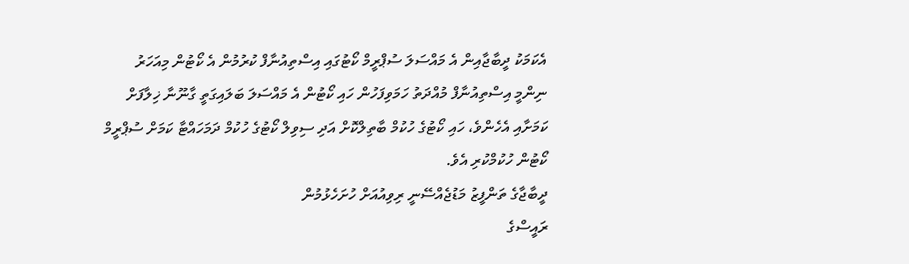އެކަމަކު ދީބާޖާއިން އެ މައްސަލަ ސުޕްރީމް ކޯޓުގައި އިސްތިއުނާފް ކުރުމުން އެ ކޯޓުން މިއަހަރު ނިންމީ އިސްތިއުނާފް މުއްދަތު ހަމަވިފަހުން ހައި ކޯޓުން އެ މައްސަލަ ބަލައިގަތީ ގާނޫނާ ޚިލާފަށް ކަމަށާއި އެހެންވެ، ހައި ކޯޓުގެ ހުކުމް ބާތިލްކޮށް އަދި ސިވިލް ކޯޓުގެ ހުކުމް ދަމަހައްޓާ ކަމަށް ސުޕްރީމް ކޯޓުން ހުކުމްކުރި އެވެ.
ދީބާޖާގެ ތަންފީޒު މަޑުޖެއްސޭނީ ރިވިއުއަށް ހުށަހެޅުމުން
ރައީސްގެ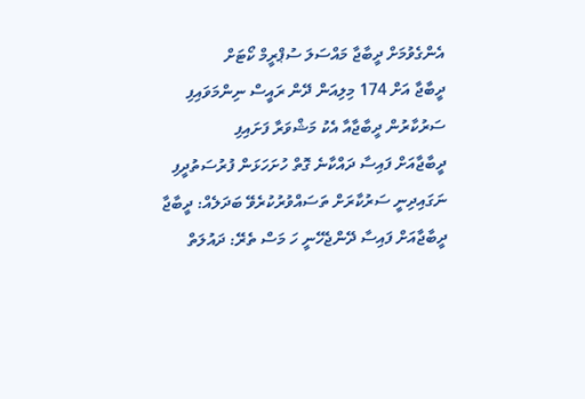އެންގެވުމަށް ދީބާޖާ މައްސަލަ ސުޕްރީމް ކޯޓަށް
ދީބާޖާ އަށް 174 މިލިއަން ދޭން ރައީސް ނިންމަވައިފި
ސަރުކާރުން ދީބާޖާއާ އެކު މަޝްވަރާ ފަށައިފި
ދީބާޖާއަށް ފައިސާ ދައްކާނެ ގޮތް ހުށަހަޅަން ފުރުސަތުދީފި
ނަގައިދިނީ ސަރުކާރަށް ތަސައްވުރުކުރެވޭ ބަދަލެއް: ދީބާޖާ
ދީބާޖާއަށް ފައިސާ ދޭންޖެހޭނީ ހަ މަސް ތެރޭ: ދައުލަތް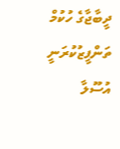ދީބާޖާގެ ހުކުމް ތަންފީޒުކުރަނީ އުސޫލާ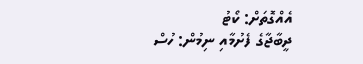އެއްގޮތަށް: ކޯޓު
ދީބާޖާގެ ފެށުމާއި ނިމުން: ހުސް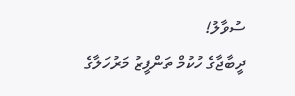ސުވާލު!
ދީބާޖާގެ ހުކުމް ތަންފީޒު މަރުހަލާގެ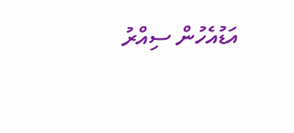އަޑުއެހުން ސިއްރު